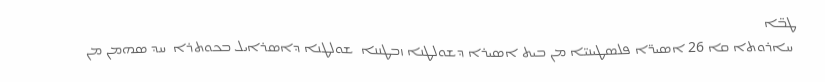ܛܒ̈ܐ
 ܚܐܪܘܬܐ ܩܐ 26 ܐܣܝܪ̈ܐ ܦܠܣܛܝܢܝ̈ܐ ܡܢ ܒܝܬ ܐܣܝܪܐ ܕܫܘܠܛܢܐ ܙܒܛܢܢܐ  ܫܘܠܛܢܐ ܕܐܣܪܐܝܠ ܒܟܘܬܪܐ  ܚܕ ܣܗܡܢ ܡܢ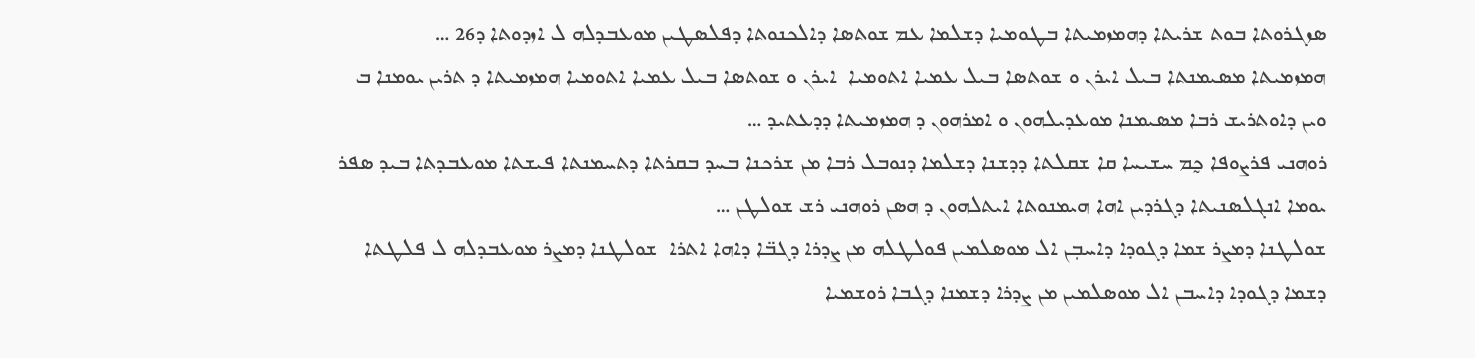ܣܙܓܪܘܬܐ ܒܘܬ ܫܪܝܬܐ ܕܗܡܙܡܝܬܐ ܒܛܘܡܝܐ ܕܫܠܡܐ ܥܡ ܫܘܬܣܐ ܕܐܠܟܢܘܬܐ ܕܦܠܣܛܝܢ ܡܘܥܒܕܠܗ ܠ ܐܙܕܘܬܐ ܕ26 …
ܗܡܙܡܝܬܐ ܡܣܝܡܢܬܐ ܒܝܠ ܐܝܪܢ ܘ ܫܘܬܣܐ ܒܝܠ ܥܡܝܐ ܐܬܘܡܝܐ  ܐܝܪܢ ܘ ܫܘܬܣܐ ܒܝܠ ܥܡܝܐ ܐܬܘܡܝܐ ܗܡܙܡܝܬܐ ܕ ܬܪܝܢ ܝܘܡܢܐ ܒ ܘܝܢ ܕܐܘܬܪܝܫ ܪܒܐ ܡܣܝܡܢܐ ܡܘܥܕܝܠܗܘܢ ܘ ܐܡܪܗܘܢ ܕ ܗܡܙܡܝܬܐ ܕܕܥܬܝܕ …
ܪܘܗܢܝ ܦܪܨܘܦܐ ܟ̰ܡ ܚܫܝܚܐ ܩܐ ܫܩܠܬܐ ܕܕܫܢܐ ܕܫܠܡܐ ܕܢܘܒܠ ܪܒܐ ܡܢ ܫܪܟܢܐ ܒܚܕ ܒܩܪܬܐ ܕܬܚܡܢܬܐ ܦܝܫܬܐ ܡܘܥܒܕܬܐ ܒܝܕ ܣܦܪ ܝܘܡܐ ܐܢܓܠܣܢܝܬܐ ܕܓܪܕܝܢ ܐܗܐ ܗܝܡܢܘܬܐ ܐܝܬܠܗܘܢ ܕ ܗܣܢ ܪܘܗܢܝ ܪܫ ܫܘܠܛܢ …
ܫܘܠܛܢܐ ܕܡܨܪ ܫܡܐ ܕܓܘܕܐ ܕܐܚܒܼܢ ܐܠ ܡܘܣܠܡܝܢ ܦܘܠܛܠܗ ܡܢ ܨܕܪܐ ܕܓܒ̈ܐ ܕܐܗܐ ܐܬܪܐ  ܫܘܠܛܢܐ ܕܡܨܪ ܡܘܥܒܕܠܗ ܠ ܦܠܛܬܐ ܕܫܡܐ ܕܓܘܕܐ ܕܐܚܒܢ ܐܠ ܡܘܣܠܡܝܢ ܡܢ ܨܕܪܐ ܕܫܡܢܐ ܕܓܒܐ ܪܘܫܡܝܐ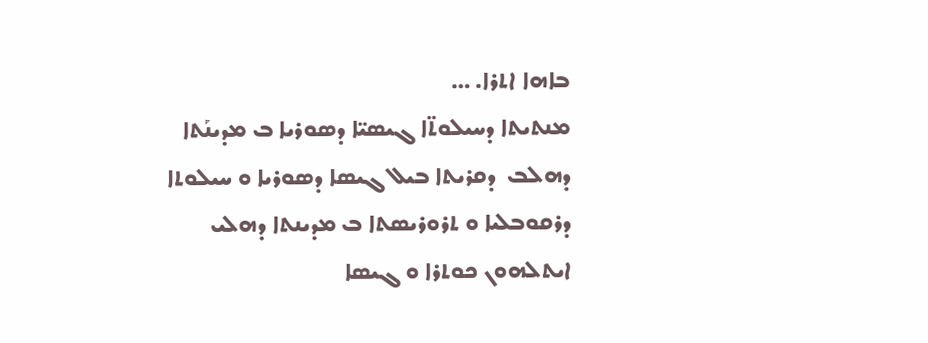ܒܐܗܐ ܐܬܪܐ. …
ܡܢܬܝܬܐ ܕܚܝܠܘܬ̈ܐ ܓܝܣܝ̈ܐ ܕܣܘܪܝܐ ܒ ܡܕܝܢܰܬܐ ܕܗܠܒ  ܕܩܪܝܬܐ ܒܝܠ ܓܝܣܐ ܕܣܘܪܝܐ ܘ ܚܝܠܘܬܐ ܕܪܩܘܒܠܝܐ ܘ ܬܪܘܪܝܣܬܐ ܒ ܡܕܝܢܬܐ ܕܗܠܝ ܐܝܬܠܗܘܢ ܟܘܬܪܐ ܘ ܓܝܣܐ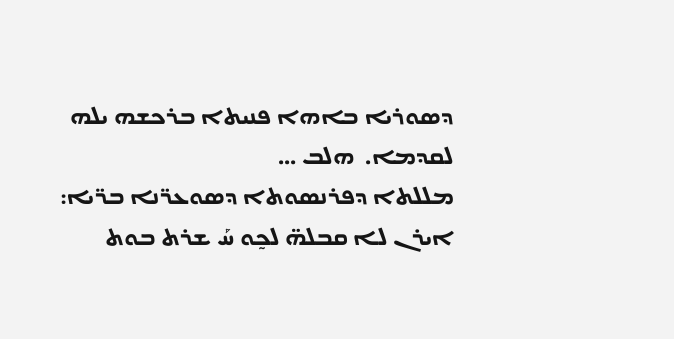ܕܣܘܪܝܐ ܒܐܗܐ ܦܢܝܬܐ ܒܪܟܫܗ ܝܠܗ ܠܩܕܡܐ.  ܗܠܒ …
ܡܠܠܬܐ ܕܦܪܢܣܘܬܐ ܕܣܘܥܪ̈ܢܐ ܒܪ̈ܝܐ: ܐܝܪܢ ܠܐ ܩܒܠܗ̈ ܠܟ̰ܘ ܚܰ ܫܪܬ ܒܘܬ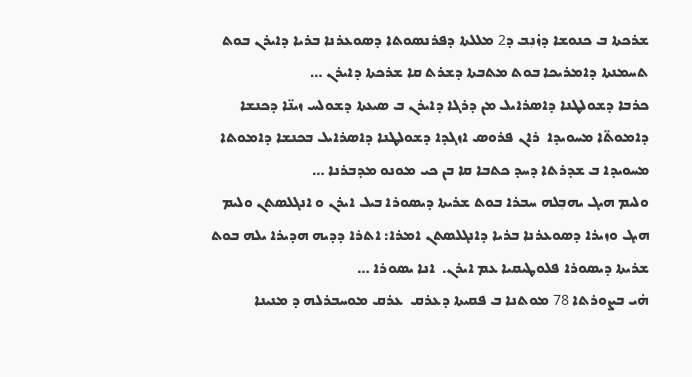ܫܪܟܬܐ ܒ ܟܢܘܫܐ ܕܙ̇ܢܼܒ ܕ2 ܡܠܠܬܐ ܕܦܪܢܣܘܬܐ ܕܣܘܥܪܢܐ ܒܪܝܐ ܕܐܝܪܢ ܒܘܬ ܬܚܡܢܬܐ ܕܐܡܪܝܟܐ ܒܘܬ ܡܬܒܬܐ ܕܫܪܬ ܩܐ ܫܪܟܬܐ ܕܐܝܪܢ …
ܟܪܒܐ ܕܫܘܠܛܢܐ ܕܐܣܪܐܝܠ ܡܢ ܕܪܓܐ ܕܐܝܪܢ ܒ ܣܝܥܬܐ ܕܫܘܠܚ ܙܝܢ̈ܐ ܕܟܢܫܐ ܕܐܡܘܬ̈ܐ ܡܚܘܝܕܐ  ܪܐܢ ܦܪܘܣ ܐܙܓܕܐ ܕܫܘܠܛܢܐ ܕܐܣܪܐܝܠ ܒܟܢܫܐ ܕܐܡܘܬܐ ܡܚܘܝܕܐ ܒ ܫܕܪܬܐ ܕܚܕ ܟܬܒܐ ܩܐ ܒܢ ܟܝ ܡܘܢܘ ܡܕܒܪܢܐ …
ܘܠܝܡ ܗܝܓ ܝܗܒܼܠܗ ܚܒܪܐ ܒܘܬ ܫܪܝܬܐ ܕܝܣܘܪܐ ܒܝܠ ܐܝܪܢ ܘ ܐܢܓܠܣܬܢ ܘܠܝܡ ܗܝܓ ܘܙܝܪܐ ܕܣܘܥܪܢܐ ܒܪܝܐ ܕܐܢܓܠܣܬܢ ܐܡܪܐ: ܐܬܪܐ ܕܕܝܗ ܗܕܝܪܐ ܝܠܗ ܒܘܬ ܫܪܝܬܐ ܕܝܣܘܪܐ ܦܠܘܛܝܩܝܐ ܥܡ ܐܝܪܢ.  ܐܢܐ ܝܣܘܪܐ …
ܗ̇ܝ ܒܨܘܪܬܐ 78 ܡܘܬܢܐ ܒ ܦܩܝܬܐ ܕܥܪܩ  ܥܪܩ ܡܘܚܒܪܠܗ ܕ ܡܢܝܢܐ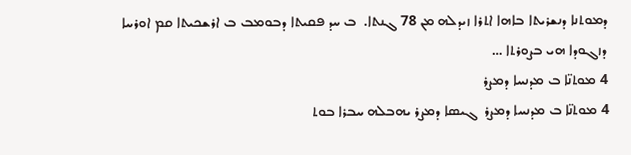ܕܡܘܬܢܐ ܕܢܫܪܝܬܐ ܒܐܗܐ ܐܬܪܐ ܙܝܕܠܗ ܡܢ 78 ܓܢܬܐ.  ܒ ܚܕ ܦܩܝܬܐ ܕܒܘܡܒ ܒ ܐܪܫܟܝܬܐ ܩܡ ܐܘܪܚܐ ܕܙܓܘܕܐ ܗܝ ܒܨܘܪܬܐ …
4 ܡܘܬܢ̈ܐ ܒ ܡܕܢܚܐ ܕܡܨܪ
4 ܡܘܬܢ̈ܐ ܒ ܡܕܢܚܐ ܕܡܨܪ  ܓܝܣܐ ܕܡܨܪ ܝܗܒܠܗ ܚܒܪܐ ܒܘܬ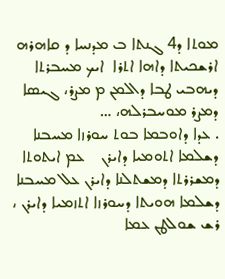ܡܘܬܐ ܕ4 ܓܢܬܐ ܒ ܡܕܢܚܐ ܕ ܩܐܗܪܗ ܐܪܫܟܝܬܐ ܕܐܗܐ ܐܬܪܐ  ܐܝܟ ܡܚܒܪܬܐ ܕܝܗܒܝ ܛܒܐ ܕܐܠܡܢ ܡ ܡܨܪ، ܓܝܣܐ ܕܡܨܪ ܡܘܚܒܪܠܗ، …
. ܥܕܐ ܕܐܘܒܡܐ ܒܘܬ ܚܘܪܙܐ ܡܚܒܢܐ ܕܫܠܡܐ ܐܬܘܡܝܐ ܕܐܝܪܢ    ܥܡ ܐܝܬܘܬܐ ܕܡܫܪܪܬܐ ܕܡܫܬܠܢܐ ܕܐܝܪܢ ܥܠ ܡܚܒܢܐ ܕܫܠܡܐ ܗܘܝܬܐ ܕܚܘܪܙܐ ܐܬܙܡܝܐ ܕܐܝܪܢ ، ܪܫ ܫܘܠܛܢ ܥܡܐ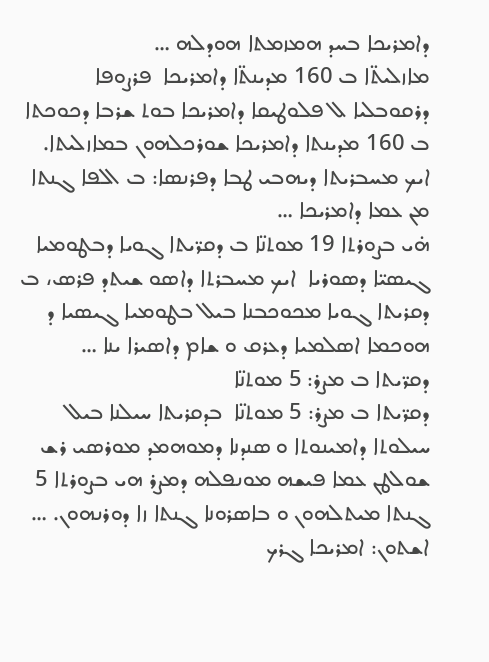ܕܐܡܪܝܟܐ ܒܚܕ ܗܡܙܡܬܐ ܗܘܕܠܗ …
ܡܐܙܠܝܬ̈ܐ ܒ 160 ܡܕܝܢܬ̈ܐ ܕܐܡܪܝܟܐ  ܦܪܨܘܦܐ ܕܪܩܘܒܠܝܐ ܠ ܦܠܘܛܝܩܐ ܕܐܡܪܝܟܐ ܒܘܬ ܫܪܒܐ ܕܟܘܟܬܐ ܒ 160 ܡܕܝܢܬܐ ܕܐܡܪܝܟܐ ܫܘܪܟܠܗܘܢ ܒܡܐܙܠܝܬܐ.  ܐܝܟ ܡܚܒܪܝܬܐ ܕܝܗܒܝ ܛܒܐ ܕܦܪܢܣܐ: ܒ ܐܠܦܐ ܓܢܬܐ ܡܢ ܥܡܐ ܕܐܡܪܝܟܐ …
ܗ̇ܝ ܒܨܘܪܬܐ 19 ܡܘܬܢ̈ܐ ܒ ܕܩܪ̈ܝܬܐ ܓܘܝܐ ܕܒܛܘܡܝܐ ܓܝܣܝ̈ܐ ܕܣܘܪܝܐ  ܐܝܟ ܡܚܒܪܬܐ ܕܐܣܘ ܫܝܬܕ ܦܪܣ، ܒ ܕܩܪܝܬܐ ܓܘܝܐ ܡܟܘܟܒܢܐ ܒܝܠ ܒܛܘܡܝܐ ܓܝܣܝܐ ܕ ܗܘܟܡܐ ܐܣܠܡܝܐ ܕܥܪܩ ܘ ܫܐܡ ܕܐܣܝܪܐ ܝܢܐ …
ܕܩܪ̈ܝܬܐ ܒ ܡܨܪ: 5 ܡܘܬܢ̈ܐ
ܕܩܪ̈ܝܬܐ ܒ ܡܨܪ: 5 ܡܘܬܢ̈ܐ  ܒܕܩܪܝܬܐ ܚܝܠܢܐ ܒܝܠ ܚܝܠܘܬܐ ܕܐܡܝܢܘܬܐ ܘ ܣܢܕܢܐ ܕܡܘܗܡܕ ܡܘܪܣܝ ܪܫ ܫܘܠܛܢ ܥܡܐ ܦܝܫܗ ܡܘܢܦܠܗ ܕܡܨܪ ܗܝ ܒܨܘܪܬܐ 5 ܓܢܬܐ ܡܝܬܠܗܘܢ ܘ ܒܐܣܪܘܢܐ ܓܢܬܐ ܙܐ ܕܘܪܢܗܘܢ. …
ܐܫܬܘܢ: ܐܡܪܝܟܐ ܓܪܟ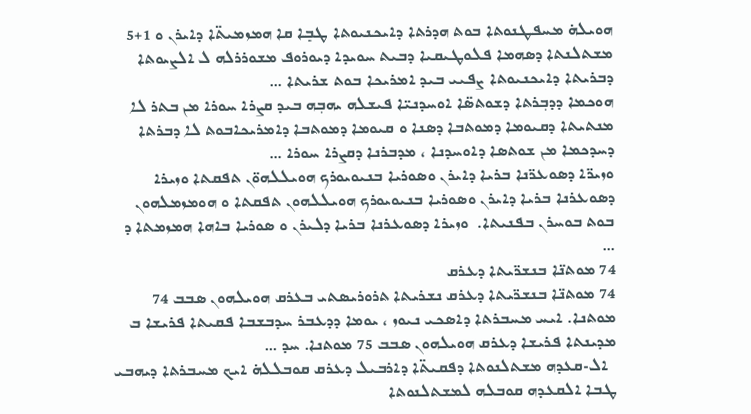ܗܘܝܠܗ̇ ܡܚܦܛܢܘܬܐ ܒܘܬ ܗܕܪܬܐ ܕܐܝܟܢܝܘܬܐ ܛܒܻܐ ܩܐ ܗܡܙܡܝܬ̈ܐ ܕܐܝܪܢ ܘ 1+5 ܡܫܬܠܢܬܐ ܕܣܗܡܐ ܦܠܘܛܝܩܝܐ ܕܒܝܬ ܚܘܝܕܐ ܕܝܘܪܘܦ ܡܫܘܪܪܠܗ ܠ ܐܠܨܝܘܬܐ ܕܒܪܝܬܐ ܕܐܝܟܢܝܘܬܐ ܨܦܝܝ ܒܝܕ ܐܡܪܝܟܐ ܒܘܬ ܫܪܝܬܐ …
ܗܘܟܡܐ ܕܕܒܼܪܬܐ ܕܫܘܬܣ̈ܐ ܐܘܚܕܢܝ̈ܐ ܦܝܫܠܗ ܝܗܒܼܗ ܒܝܕ ܩܨܪܐ ܚܘܪܐ ܡܢ ܒܬܪ ܠܐ ܡܢܬܝܬܐ ܕܩܝܘܡܐ ܕܡܘܬܒܐ ܕܣܢܐ ܘ ܩܝܘܡܐ ܕܡܘܬܒܐ ܕܐܡܪܝܟܐܒܘܬ ܠܐ ܕܒܪܬܐ ܕܚܕܟܡܐ ܡܢ ܫܘܬܣܐ ܕܐܘܚܕܢܐ ، ܡܕܒܪܢܐ ܕܩܨܪܐ ܚܘܪܐ …
ܘܙܝܪ̈ܐ ܕܣܘܥܪ̈ܢܐ ܒܪܝܐ ܕܐܝܪܢ ܘܣܘܪܝܐ ܒܢܝܘܝܘܪܟ ܗܘܝܠܠܗܘ̈ܢ ܬܦܩܬܐ ܘܙܝܪܐ ܕܣܘܥܪܢܐ ܒܪܝܐ ܕܐܝܪܢ ܘܣܘܪܝܐ ܒܢܝܘܝܘܪܟ ܗܘܝܠܠܗܘܢ ܬܦܩܬܐ ܘ ܗܘܡܙܡܠܗܘܢ ܒܘܬ ܒܘܚܪܢ ܒܦܢܝܬܐ.  ܘܙܝܪܐ ܕܣܘܥܪܢܐ ܒܪܝܐ ܕܠܝܪܢ ܘ ܣܘܪܝܐ ܒܐܗܐ ܗܡܙܡܬܐ ܕ …
74 ܡܘܬܢ̈ܐ ܒܢܫܪ̈ܝܬܐ ܕܥܪܩ
74 ܡܘܬܢ̈ܐ ܒܢܫܪ̈ܝܬܐ ܕܥܪܩ ܢܫܪܝܬܐ ܬܪܘܪܝܣܬܝ ܒܥܪܩ ܗܘܝܠܗܘܢ ܣܒܒ 74 ܡܘܬܢܐ. ܐܝܚ ܡܚܒܪܬܐ ܕܐܣܟܝ ܢܝܘܙ ، ܝܘܡܐ ܕܕܥܒܪ ܚܕܒܫܒܐ ܦܩܝܬܐ ܦܪܝܫܐ ܒ ܡܕܝܢܬܐ ܦܪܝܫܐ ܕܥܪܩ ܗܘܝܠܗܘܢ ܣܒܒ 75 ܡܘܬܢܐ. ܚܕ …
  ܐܠ-ܩܥܕܗ ܡܫܬܠܢܘܬܐ ܕܦܩܝܬ̈ܐ ܕܐܪܒܝܠ ܕܥܪܩ ܩܘܒܠܠܗ̇ ܐܝܟ ܡܚܒܪܬܐ ܕܝܗܒܝ ܛܒܐ ܐܠܩܥܕܗ ܩܘܒܠܗ ܠܡܫܬܠܢܘܬܐ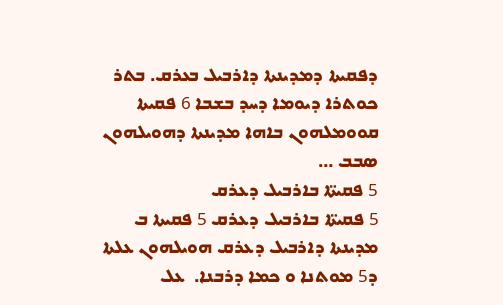ܕܦܩܝܬܐ ܕܡܕܝܢܬܐ ܕܐܪܒܝܠ ܒܥܪܩ. ܒܬܪ ܟܘܬܪܐ ܕܝܘܡܐ ܕܚܕ ܒܫܒܐ 6 ܦܩܝܬܐ ܩܘܘܡܠܗܘܢ ܒܐܗܐ ܡܕܝܢܬܐ ܕܗܘܝܠܗܘܢ ܣܒܒ …
5 ܦܩܝܬ̈ܐ ܒܐܪܒܝܠ ܕܥܪܩ
5 ܦܩܝܬ̈ܐ ܒܐܪܒܝܠ ܕܥܪܩ 5 ܦܩܝܬܐ ܒ ܡܕܝܢܬܐ ܕܐܪܒܝܠ ܕܥܪܩ ܗܘܝܠܗܘܢ ܥܠܬܐ ܕ5 ܡܘܬܢܐ ܘ ܟܡܐ ܕܪܒܢܐ.  ܥܠ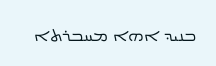ܒܢܝܕ ܐܗܐ ܡܚܒܪܬܐ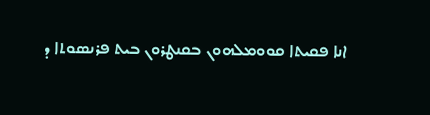ܐܢܐ ܦܩܝܬܐ ܩܘܘܡܠܗܘܢ ܒܩܢܛܪܘܢ ܒܝܬ ܦܪܢܣܘܬܐ ܕ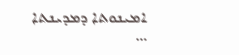ܐܡܝܢܘܬܐ ܕܡܕܝܢܬܐ …